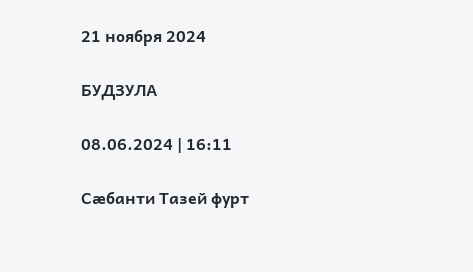21 ноября 2024

БУДЗУЛА

08.06.2024 | 16:11

Сæбанти Тазей фурт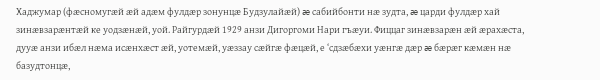Хаджумар (фæсномугæй æй адæм фулдæр зонунцæ Будзулайæй) æ сабийбонти нæ зудта, æ царди фулдæр хай зинæвзарæнтæй ке уодзæнæй, уой. Райгурдæй 1929 анзи Дигоргоми Нари гъæуи. Фиццаг зинæвзарæн æй æрахæста, дууæ анзи ибæл нæма исæнхæст æй, уотемæй, уæззау сæйгæ фæцæй, е ‘сдзæбæхи уæнгæ дæр æ бæрæг кæмæн нæ базудтонцæ,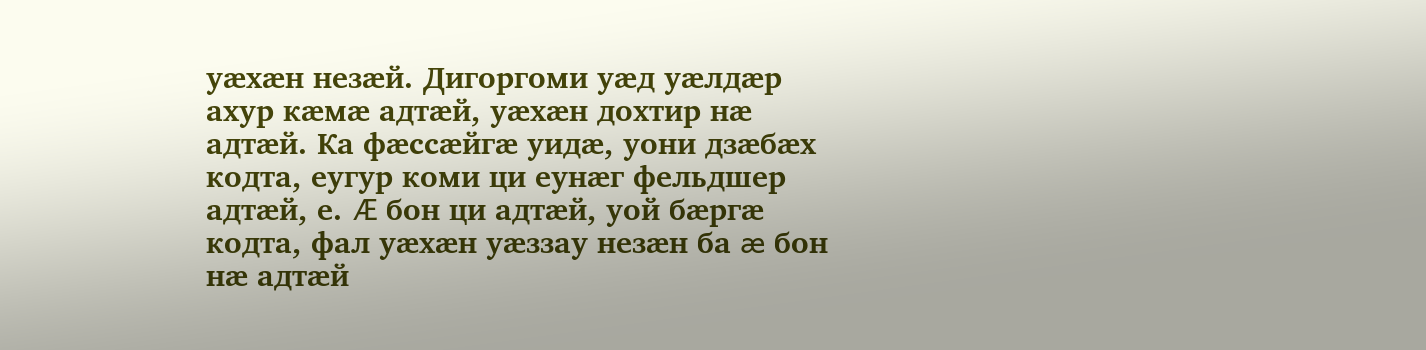уæхæн незæй. Дигоргоми уæд уæлдæр ахур кæмæ адтæй, уæхæн дохтир нæ адтæй. Ка фæссæйгæ уидæ, уони дзæбæх кодта, еугур коми ци еунæг фельдшер адтæй, е. Æ бон ци адтæй, уой бæргæ кодта, фал уæхæн уæззау незæн ба æ бон нæ адтæй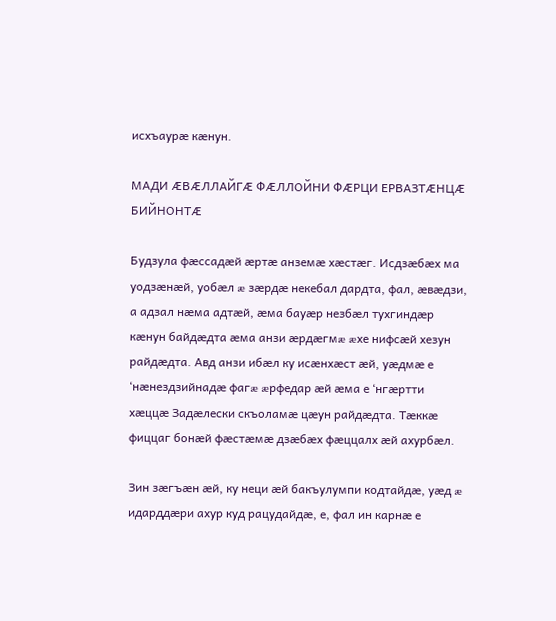исхъаурæ кæнун.

МАДИ ÆВÆЛЛАЙГÆ ФÆЛЛОЙНИ ФÆРЦИ ЕРВАЗТÆНЦÆ БИЙНОНТÆ

Будзула фæссадæй æртæ анземæ хæстæг. Исдзæбæх ма уодзæнæй, уобæл æ зæрдæ некебал дардта, фал, æвæдзи, а адзал нæма адтæй, æма бауæр незбæл тухгиндæр кæнун байдæдта æма анзи æрдæгмæ æхе нифсæй хезун райдæдта. Авд анзи ибæл ку исæнхæст æй, уæдмæ е ‘нæнездзийнадæ фагæ æрфедар æй æма е ‘нгæртти хæццæ Задæлески скъоламæ цæун райдæдта. Тæккæ фиццаг бонæй фæстæмæ дзæбæх фæццалх æй ахурбæл.

Зин зæгъæн æй, ку неци æй бакъулумпи кодтайдæ, уæд æ идарддæри ахур куд рацудайдæ, е, фал ин карнæ е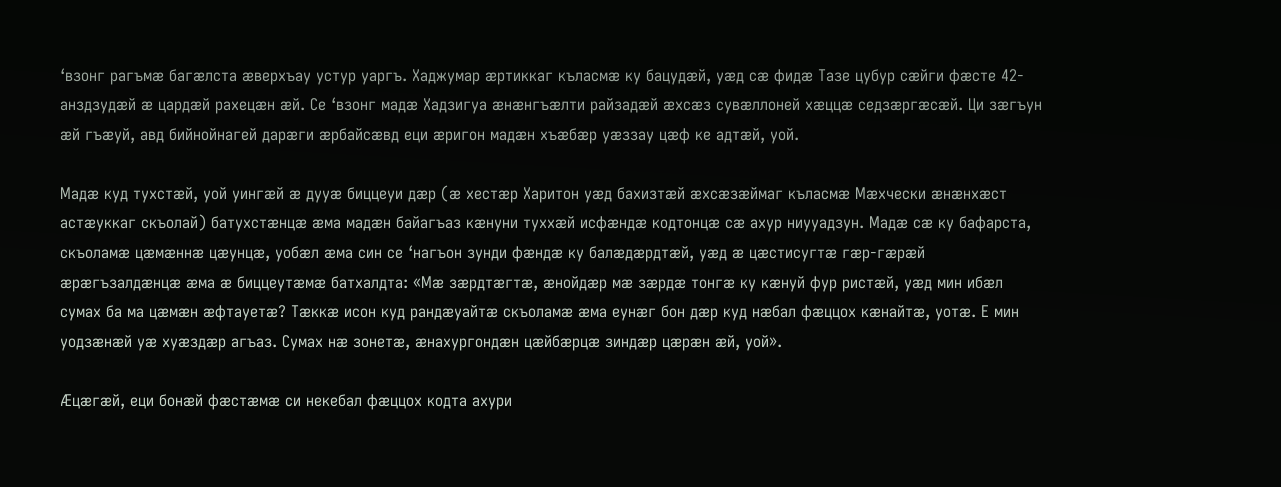‘взонг рагъмæ багæлста æверхъау устур уаргъ. Хаджумар æртиккаг къласмæ ку бацудæй, уæд сæ фидæ Тазе цубур сæйги фæсте 42-анздзудæй æ цардæй рахецæн æй. Се ‘взонг мадæ Хадзигуа æнæнгъæлти райзадæй æхсæз сувæллоней хæццæ седзæргæсæй. Ци зæгъун æй гъæуй, авд бийнойнагей дарæги æрбайсæвд еци æригон мадæн хъæбæр уæззау цæф ке адтæй, уой.

Мадæ куд тухстæй, уой уингæй æ дууæ биццеуи дæр (æ хестæр Харитон уæд бахизтæй æхсæзæймаг къласмæ Мæхчески æнæнхæст астæуккаг скъолай) батухстæнцæ æма мадæн байагъаз кæнуни туххæй исфæндæ кодтонцæ сæ ахур ниууадзун. Мадæ сæ ку бафарста, скъоламæ цæмæннæ цæунцæ, уобæл æма син се ‘нагъон зунди фæндæ ку балæдæрдтæй, уæд æ цæстисугтæ гæр-гæрæй æрæгъзалдæнцæ æма æ биццеутæмæ батхалдта: «Мæ зæрдтæгтæ, æнойдæр мæ зæрдæ тонгæ ку кæнуй фур ристæй, уæд мин ибæл сумах ба ма цæмæн æфтауетæ? Тæккæ исон куд рандæуайтæ скъоламæ æма еунæг бон дæр куд нæбал фæццох кæнайтæ, уотæ. Е мин уодзæнæй уæ хуæздæр агъаз. Сумах нæ зонетæ, æнахургондæн цæйбæрцæ зиндæр цæрæн æй, уой».

Æцæгæй, еци бонæй фæстæмæ си некебал фæццох кодта ахури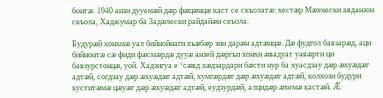бонтæ. 1940 анзи дууемæй дæр фæцæнцæ каст се скъолатæ: хестæр Мæхчески авданзон скъола, Хаджумар ба Задæлески райдайæн скъола.

Будурæй хонхмæ уал бийнойнаги хъæбæр зин дарæн адтæнцæ. Дæ фудгол бавзарæд, аци бийнонтæ сæ фиди фæсмæрдæ дууæ анзей дæргъи хонхи æвадуат уавæрти ци бавзурстонцæ, уой. Хадзигуа е ‘сæвд хæдзардари бæсти нур ба хуасдзау дæр æхуæдæг адтæй, согдзау дæр æхуæдæг адтæй, хумгæрдæг дæр æхуæдæг адтæй, колхози будури куститæмæ цæуæг дæр æхуæдæг адтæй, еудзурдæй, алцидæр æхемæ кастæй. Æ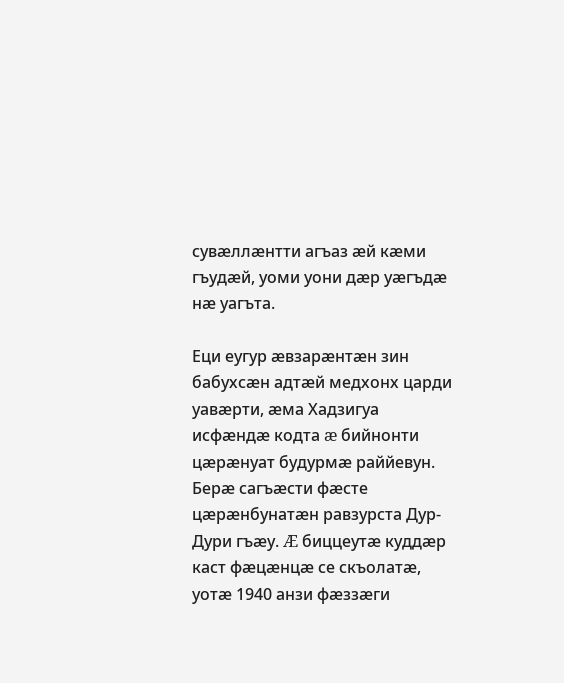сувæллæнтти агъаз æй кæми гъудæй, уоми уони дæр уæгъдæ нæ уагъта.

Еци еугур æвзарæнтæн зин бабухсæн адтæй медхонх царди уавæрти, æма Хадзигуа исфæндæ кодта æ бийнонти цæрæнуат будурмæ раййевун. Берæ сагъæсти фæсте цæрæнбунатæн равзурста Дур-Дури гъæу. Æ биццеутæ куддæр каст фæцæнцæ се скъолатæ, уотæ 1940 анзи фæззæги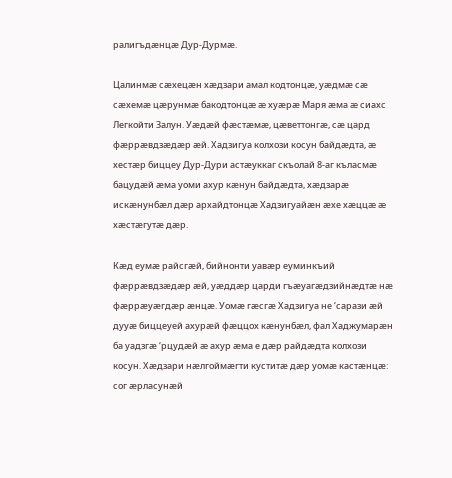ралигъдæнцæ Дур-Дурмæ.

Цалинмæ сæхецæн хæдзари амал кодтонцæ, уæдмæ сæ сæхемæ цæрунмæ бакодтонцæ æ хуæрæ Маря æма æ сиахс Легкойти Залун. Уæдæй фæстæмæ, цæветтонгæ, сæ цард фæррæвдзæдæр æй. Хадзигуа колхози косун байдæдта, æ хестæр биццеу Дур-Дури астæуккаг скъолай 8-аг къласмæ бацудæй æма уоми ахур кæнун байдæдта, хæдзарæ искæнунбæл дæр архайдтонцæ Хадзигуайæн æхе хæццæ æ хæстæгутæ дæр.

Кæд еумæ райсгæй, бийнонти уавæр еуминкъий фæррæвдзæдæр æй, уæддæр царди гъæуагæдзийнæдтæ нæ фæррæуæгдæр æнцæ. Уомæ гæсгæ Хадзигуа не ‘сарази æй дууæ биццеуей ахурæй фæццох кæнунбæл, фал Хаджумарæн ба уадзгæ ‘рцудæй æ ахур æма е дæр райдæдта колхози косун. Хæдзари нæлгоймæгти куститæ дæр уомæ кастæнцæ: сог æрласунæй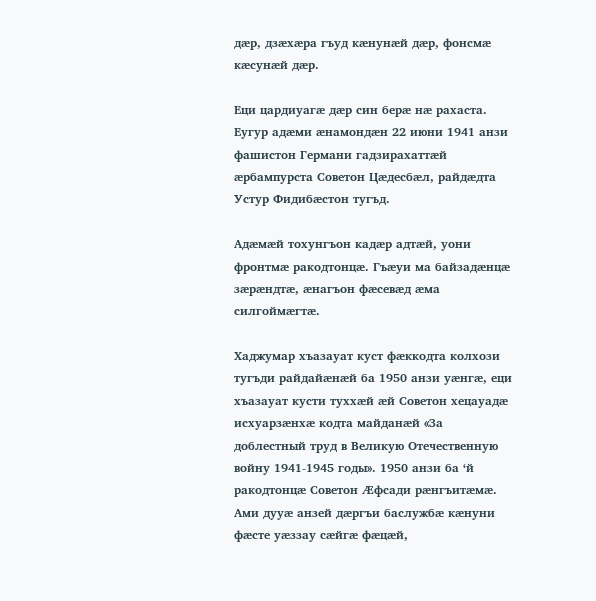дæр, дзæхæра гъуд кæнунæй дæр, фонсмæ кæсунæй дæр.

Еци цардиуагæ дæр син берæ нæ рахаста. Еугур адæми æнамондæн 22 июни 1941 анзи фашистон Германи гадзирахаттæй æрбампурста Советон Цæдесбæл, райдæдта Устур Фидибæстон тугъд.

Адæмæй тохунгъон кадæр адтæй, уони фронтмæ ракодтонцæ. Гъæуи ма байзадæнцæ зæрæндтæ, æнагъон фæсевæд æма силгоймæгтæ.

Хаджумар хъазауат куст фæккодта колхози тугъди райдайæнæй ба 1950 анзи уæнгæ, еци хъазауат кусти туххæй æй Советон хецауадæ исхуарзæнхæ кодта майданæй «За доблестный труд в Великую Отечественную войну 1941-1945 годы». 1950 анзи ба ‘й ракодтонцæ Советон Æфсади рæнгъитæмæ. Ами дууæ анзей дæргъи баслужбæ кæнуни фæсте уæззау сæйгæ фæцæй,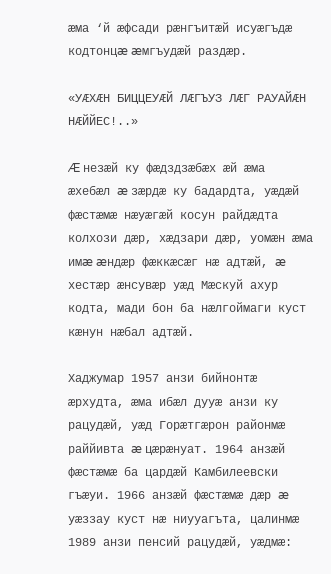æма ‘й æфсади рæнгъитæй исуæгъдæ кодтонцæ æмгъудæй раздæр.

«УÆХÆН БИЦЦЕУÆЙ ЛÆГЪУЗ ЛÆГ РАУАЙÆН НÆЙЙЕС!..»

Æ незæй ку фæдздзæбæх æй æма æхебæл æ зæрдæ ку бадардта, уæдæй фæстæмæ нæуæгæй косун райдæдта колхози дæр, хæдзари дæр, уомæн æма имæ æндæр фæккæсæг нæ адтæй, æ хестæр æнсувæр уæд Мæскуй ахур кодта, мади бон ба нæлгоймаги куст кæнун нæбал адтæй.

Хаджумар 1957 анзи бийнонтæ æрхудта, æма ибæл дууæ анзи ку рацудæй, уæд Горæтгæрон районмæ раййивта æ цæрæнуат. 1964 анзæй фæстæмæ ба цардæй Камбилеевски гъæуи. 1966 анзæй фæстæмæ дæр æ уæззау куст нæ ниууагъта, цалинмæ 1989 анзи пенсий рацудæй, уæдмæ: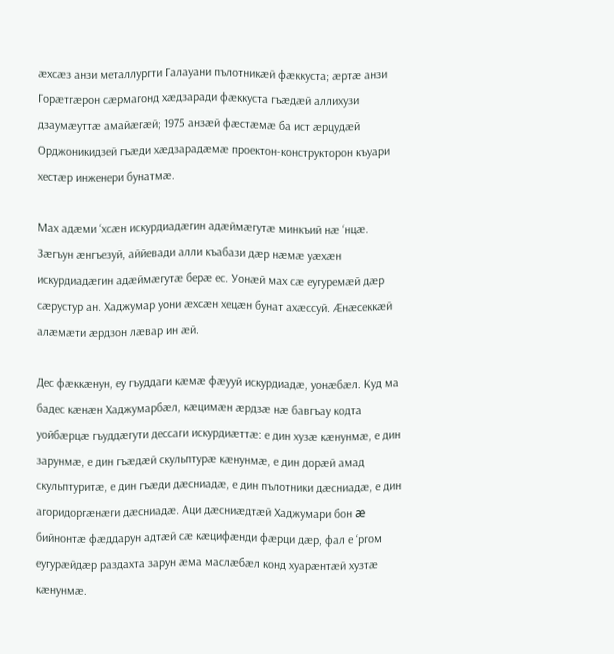æхсæз анзи металлургти Галауани пълотникæй фæккуста; æртæ анзи Горæтгæрон сæрмагонд хæдзаради фæккуста гъæдæй аллихузи дзаумæуттæ амайæгæй; 1975 анзæй фæстæмæ ба ист æрцудæй Орджоникидзей гъæди хæдзарадæмæ проектон-конструкторон къуари хестæр инженери бунатмæ.

Мах адæми ‘хсæн искурдиадæгин адæймæгутæ минкъий нæ ‘нцæ. Зæгъун æнгъезуй, аййевади алли къабази дæр нæмæ уæхæн искурдиадæгин адæймæгутæ берæ ес. Уонæй мах сæ еугуремæй дæр сæрустур ан. Хаджумар уони æхсæн хецæн бунат ахæссуй. Æнæсеккæй алæмæти æрдзон лæвар ин æй.

Дес фæккæнун, еу гъуддаги кæмæ фæууй искурдиадæ, уонæбæл. Куд ма бадес кæнæн Хаджумарбæл, кæцимæн æрдзæ нæ бавгъау кодта уойбæрцæ гъуддæгути дессаги искурдиæттæ: е дин хузæ кæнунмæ, е дин зарунмæ, е дин гъæдæй скульптурæ кæнунмæ, е дин дорæй амад скульптуритæ, е дин гъæди дæсниадæ, е дин пълотники дæсниадæ, е дин агоридоргæнæги дæсниадæ. Аци дæсниæдтæй Хаджумари бон æ бийнонтæ фæддарун адтæй сæ кæцифæнди фæрци дæр, фал е ‘ргом еугурæйдæр раздахта зарун æма маслæбæл конд хуарæнтæй хузтæ кæнунмæ.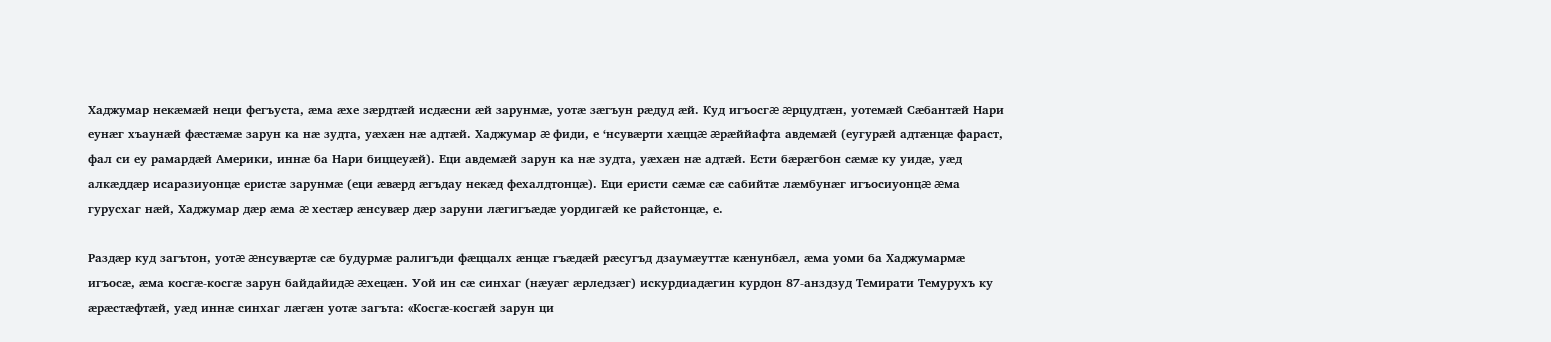Хаджумар некæмæй неци фегъуста, æма æхе зæрдтæй исдæсни æй зарунмæ, уотæ зæгъун рæдуд æй. Куд игъосгæ æрцудтæн, уотемæй Сæбантæй Нари еунæг хъаунæй фæстæмæ зарун ка нæ зудта, уæхæн нæ адтæй. Хаджумар æ фиди, е ‘нсувæрти хæццæ æрæййафта авдемæй (еугурæй адтæнцæ фараст, фал си еу рамардæй Америки, иннæ ба Нари биццеуæй). Еци авдемæй зарун ка нæ зудта, уæхæн нæ адтæй. Ести бæрæгбон сæмæ ку уидæ, уæд алкæддæр исаразиуонцæ еристæ зарунмæ (еци æвæрд æгъдау некæд фехалдтонцæ). Еци еристи сæмæ сæ сабийтæ лæмбунæг игъосиуонцæ æма гурусхаг нæй, Хаджумар дæр æма æ хестæр æнсувæр дæр заруни лæгигъæдæ уордигæй ке райстонцæ, е.

Раздæр куд загътон, уотæ æнсувæртæ сæ будурмæ ралигъди фæццалх æнцæ гъæдæй рæсугъд дзаумæуттæ кæнунбæл, æма уоми ба Хаджумармæ игъосæ, æма косгæ-косгæ зарун байдайидæ æхецæн. Уой ин сæ синхаг (нæуæг æрледзæг) искурдиадæгин курдон 87-анздзуд Темирати Темурухъ ку æрæстæфтæй, уæд иннæ синхаг лæгæн уотæ загъта: «Косгæ-косгæй зарун ци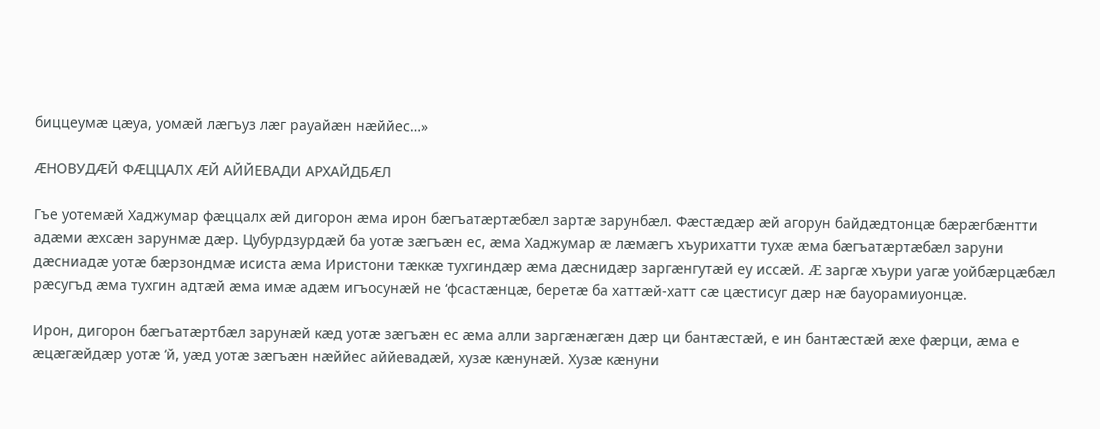биццеумæ цæуа, уомæй лæгъуз лæг рауайæн нæййес…»

ÆНОВУДÆЙ ФÆЦЦАЛХ ÆЙ АЙЙЕВАДИ АРХАЙДБÆЛ

Гъе уотемæй Хаджумар фæццалх æй дигорон æма ирон бæгъатæртæбæл зартæ зарунбæл. Фæстæдæр æй агорун байдæдтонцæ бæрæгбæнтти адæми æхсæн зарунмæ дæр. Цубурдзурдæй ба уотæ зæгъæн ес, æма Хаджумар æ лæмæгъ хъурихатти тухæ æма бæгъатæртæбæл заруни дæсниадæ уотæ бæрзондмæ исиста æма Иристони тæккæ тухгиндæр æма дæснидæр заргæнгутæй еу иссæй. Æ заргæ хъури уагæ уойбæрцæбæл рæсугъд æма тухгин адтæй æма имæ адæм игъосунæй не ‘фсастæнцæ, беретæ ба хаттæй-хатт сæ цæстисуг дæр нæ бауорамиуонцæ.

Ирон, дигорон бæгъатæртбæл зарунæй кæд уотæ зæгъæн ес æма алли заргæнæгæн дæр ци бантæстæй, е ин бантæстæй æхе фæрци, æма е æцæгæйдæр уотæ ‘й, уæд уотæ зæгъæн нæййес аййевадæй, хузæ кæнунæй. Хузæ кæнуни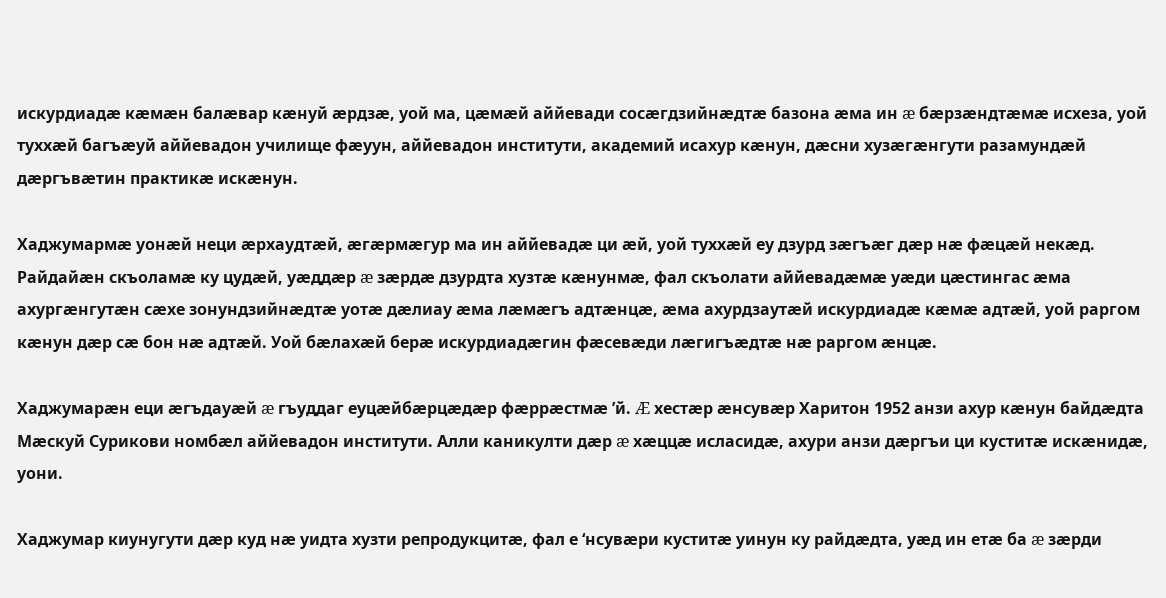искурдиадæ кæмæн балæвар кæнуй æрдзæ, уой ма, цæмæй аййевади сосæгдзийнæдтæ базона æма ин æ бæрзæндтæмæ исхеза, уой туххæй багъæуй аййевадон училище фæуун, аййевадон институти, академий исахур кæнун, дæсни хузæгæнгути разамундæй дæргъвæтин практикæ искæнун.

Хаджумармæ уонæй неци æрхаудтæй, æгæрмæгур ма ин аййевадæ ци æй, уой туххæй еу дзурд зæгъæг дæр нæ фæцæй некæд. Райдайæн скъоламæ ку цудæй, уæддæр æ зæрдæ дзурдта хузтæ кæнунмæ, фал скъолати аййевадæмæ уæди цæстингас æма ахургæнгутæн сæхе зонундзийнæдтæ уотæ дæлиау æма лæмæгъ адтæнцæ, æма ахурдзаутæй искурдиадæ кæмæ адтæй, уой раргом кæнун дæр сæ бон нæ адтæй. Уой бæлахæй берæ искурдиадæгин фæсевæди лæгигъæдтæ нæ раргом æнцæ.

Хаджумарæн еци æгъдауæй æ гъуддаг еуцæйбæрцæдæр фæррæстмæ ’й. Æ хестæр æнсувæр Харитон 1952 анзи ахур кæнун байдæдта Мæскуй Сурикови номбæл аййевадон институти. Алли каникулти дæр æ хæццæ исласидæ, ахури анзи дæргъи ци куститæ искæнидæ, уони.

Хаджумар киунугути дæр куд нæ уидта хузти репродукцитæ, фал е ‘нсувæри куститæ уинун ку райдæдта, уæд ин етæ ба æ зæрди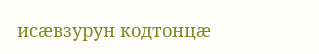исæвзурун кодтонцæ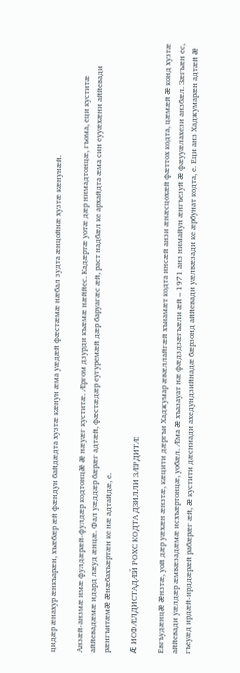цидæр æнахур æнкъарæн, хъæбæр æй фæндун байдæдта хузтæ кæнун æма уæдæй фæстæмæ нæбал зудта æнцойнæ хузтæ кæнунæй.

Анзæй-анзмæ имæ фулдæрæй-фулдæр кодтонцæ æ нæуæг куститæ. Æргом дзурди къæмæ нæййес. Кадæртæ уотæ дæр нимадтонцæ, гъома, еци куститæ  аййевадæмæ идард лæуд æнцæ. Фал уæддæр бæрæг адтæй, фæстæдæр еугуремæй дæр баруагæс æй, раст надбæл ке архайдта æма син еууæхæни аййевади рæнгъитæмæ æнæбахъæртæн ке нæ адтайдæ, е.

Æ ИСФÆЛДИСТАДÆЙ РОХС КОДТА ДЗИЛЛИ ЗÆРДИТÆ

Евгъудæнцæ æнзтæ, уой дæр уæхæн æнзтæ, кæцити дæргъи Хаджумар æвæллайгæй хъиамæт кодта инсæй анзи æнæсцохæй фæттох кодта, цæмæй æ конд хузтæ аййевади уæлдæр æмвæзадæмæ исхъæртонцæ, уобæл. Æма æ хъазауат нæ фæдздзæгъæли æй – 1971 анз нимайун æнгъезуй æ фæууæлахези анзбæл. Зæгъæн ес, гъеуæд ирдæй-ирддæрæй рабæрæг æй, æ кустити дæсниади ахедундзийнадæ бæрзонд аййевади уæлвæзади ке æрбунат кодта, е. Еци анз Хаджумарæн адтæй æ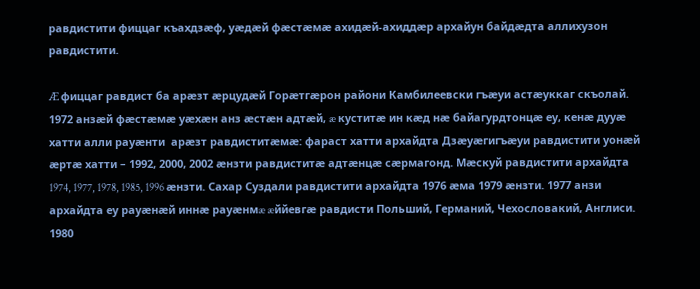равдистити фиццаг къахдзæф, уæдæй фæстæмæ ахидæй-ахиддæр архайун байдæдта аллихузон равдистити.

Æ фиццаг равдист ба арæзт æрцудæй Горæтгæрон райони Камбилеевски гъæуи астæуккаг скъолай. 1972 анзæй фæстæмæ уæхæн анз æстæн адтæй, æ куститæ ин кæд нæ байагурдтонцæ еу, кенæ дууæ хатти алли рауæнти  арæзт равдиститæмæ: фараст хатти архайдта Дзæуæгигъæуи равдистити уонæй æртæ хатти – 1992, 2000, 2002 æнзти равдиститæ адтæнцæ сæрмагонд. Мæскуй равдистити архайдта 1974, 1977, 1978, 1985, 1996 æнзти. Сахар Суздали равдистити архайдта 1976 æма 1979 æнзти. 1977 анзи архайдта еу рауæнæй иннæ рауæнмæ æййевгæ равдисти Польший, Германий, Чехословакий, Англиси. 1980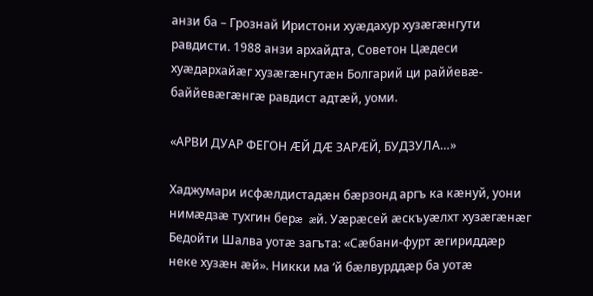анзи ба – Грознай Иристони хуæдахур хузæгæнгути равдисти. 1988 анзи архайдта, Советон Цæдеси хуæдархайæг хузæгæнгутæн Болгарий ци раййевæ-баййевæгæнгæ равдист адтæй, уоми.

«АРВИ ДУАР ФЕГОН ÆЙ ДÆ ЗАРÆЙ, БУДЗУЛА…»

Хаджумари исфæлдистадæн бæрзонд аргъ ка кæнуй, уони нимæдзæ тухгин берæ æй. Уæрæсей æскъуæлхт хузæгæнæг Бедойти Шалва уотæ загъта: «Сæбани-фурт æгириддæр неке хузæн æй». Никки ма ‘й бæлвурддæр ба уотæ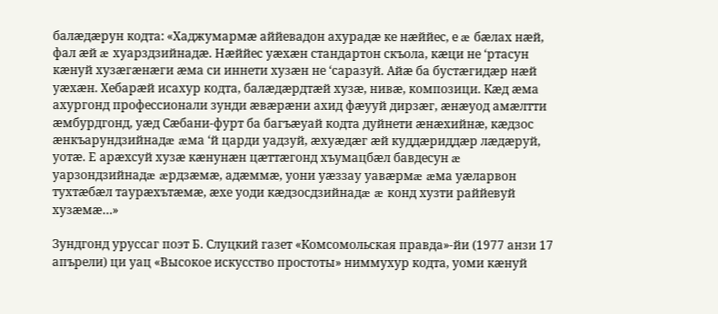балæдæрун кодта: «Хаджумармæ аййевадон ахурадæ ке нæййес, е æ бæлах нæй, фал æй æ хуарздзийнадæ. Нæййес уæхæн стандартон скъола, кæци не ‘ртасун кæнуй хузæгæнæги æма си иннети хузæн не ‘саразуй. Айæ ба бустæгидæр нæй уæхæн. Хебарæй исахур кодта, балæдæрдтæй хузæ, нивæ, композици. Кæд æма ахургонд профессионали зунди æвæрæни ахид фæууй дирзæг, æнæуод амæлтти æмбурдгонд, уæд Сæбани-фурт ба багъæуай кодта дуйнети æнæхийнæ, кæдзос æнкъарундзийнадæ æма ‘й царди уадзуй, æхуæдæг æй куддæриддæр лæдæруй, уотæ. Е арæхсуй хузæ кæнунæн цæттæгонд хъумацбæл бавдесун æ уарзондзийнадæ æрдзæмæ, адæммæ, уони уæззау уавæрмæ æма уæларвон тухтæбæл таурæхътæмæ, æхе уоди кæдзосдзийнадæ æ конд хузти раййевуй хузæмæ…»

Зундгонд уруссаг поэт Б. Слуцкий газет «Комсомольская правда»-йи (1977 анзи 17 апърели) ци уац «Высокое искусство простоты» ниммухур кодта, уоми кæнуй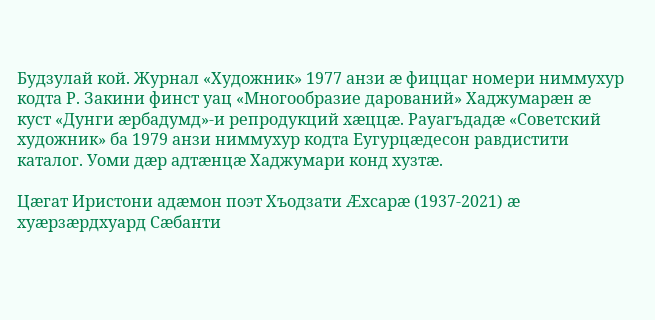Будзулай кой. Журнал «Художник» 1977 анзи æ фиццаг номери ниммухур кодта Р. Закини финст уац «Многообразие дарований» Хаджумарæн æ куст «Дунги æрбадумд»-и репродукций хæццæ. Рауагъдадæ «Советский художник» ба 1979 анзи ниммухур кодта Еугурцæдесон равдистити каталог. Уоми дæр адтæнцæ Хаджумари конд хузтæ.

Цæгат Иристони адæмон поэт Хъодзати Æхсарæ (1937-2021) æ хуæрзæрдхуард Сæбанти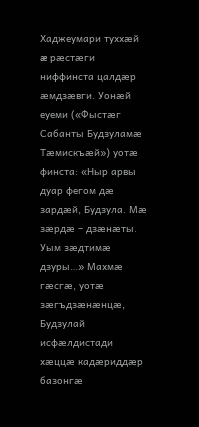Хаджеумари туххæй æ рæстæги ниффинста цалдæр æмдзæвги. Уонæй еуеми («Фыстæг Сабанты Будзуламæ Тæмискъæй») уотæ финста: «Ныр арвы дуар фегом дæ зардæй, Будзула. Мæ зæрдæ – дзæнæты. Уым зæдтимæ дзуры…» Махмæ гæсгæ, уотæ зæгъдзæнæнцæ, Будзулай исфæлдистади хæццæ кадæриддæр базонгæ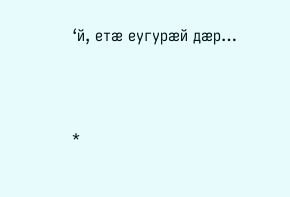‘й, етæ еугурæй дæр…



*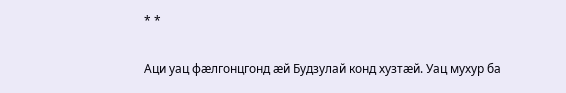* *

Аци уац фæлгонцгонд æй Будзулай конд хузтæй. Уац мухур ба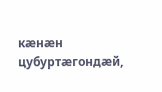кæнæн цубуртæгондæй,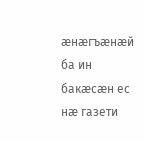æнæгъæнæй ба ин бакæсæн ес нæ газети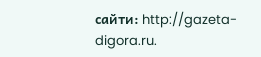сайти: http://gazeta-digora.ru.